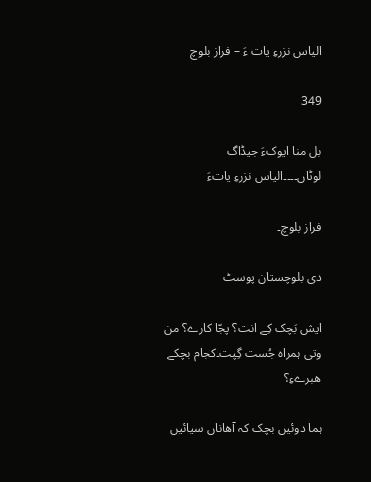الیاس نزرءِ یات ءَ – فراز بلوچ

349

بل منا ایوکءَ جیڈاگ لوٹاں۔۔۔۔الیاس نزرءِ یاتءَ

فراز بلوچ۔

دی بلوچستان پوسٹ

ایش بَچک کِے انت؟ پجّا کارے؟ من وتی ہمراہ جُست گِپت۔کجام بچکے ھبرےءِ؟

ہما دوئیں بچک کہ آھاناں سیائیں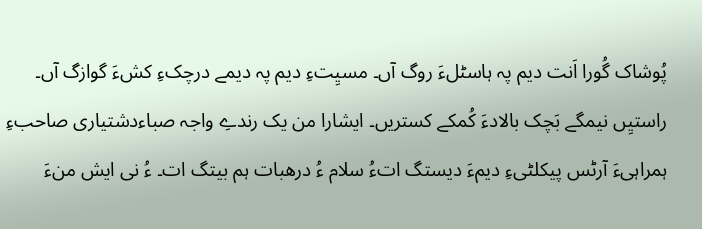پُوشاک گُورا اَنت دیم پہ ہاسٹلءَ روگ آں۔ مسیِتءِ دیم پہ دیمے درچکءِ کشءَ گوازگ آں۔ راستیِں نیمگے بَچک بالادءَ کُمکے کستریں۔ ایشارا من یک رندےِ واجہ صباءدشتیاری صاحبءِ ہمراہیءَ آرٹس پیکلٹیءِ دیمءَ دیستگ اتءُ سلام ءُ درھبات ہم بیتگ ات۔ ءُ نی ایش منءَ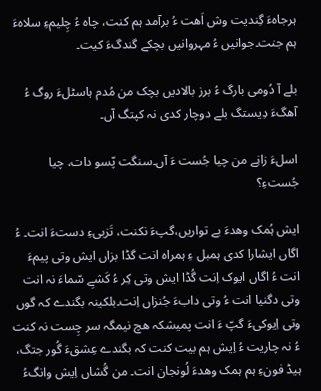ہرجاہءَ گِندیت وش اَھت ءُ برآمد ہم کنت، چاہ ءُ چِلیمءِ سلاہءَ ہم جنت۔جوانیں ءُ مہروانیں بچکے گندگءَ کیت۔

بلے آ دُومی بارگ ءُ برز بالادیں بچک من مُدم ہاسٹلءَ روگ ءُ آھگءَ دِیستگ بلے دوچار کدی نہ کپتگ آں۔

اسلءَ زانِے من چیا جُست ءَ آں۔سنگت پّسو دات، چیا جُستءِ؟

ایش ہُمک وھدءَ بے تواریں،گپءَ نکنت، تَزبیءِ دستءَ انت۔ ءُ اگاں ایشارا کدی ہمبل ءِ ہمراہ انت گڈا بزاں ایش وتی پیمءَ انت ءُ اگاں ایوک اِنت گُڈا ایش وتی کِر ءُ کَشےِ سّماءَ نہ انت وتی دگنیا انت ءُ وتی دابءَ جُنزاں اِنت۔بلکینہ بگندے کہ گوں وتی اِیوکیءَ گپّ ءَ انت پمیشکہ ھچ نیمگہ سر چِست نہ کنت ءُ نہ چاریت ءُ اِیش ہم بیت کنت کہ بگندے عِشقءَ گُور جتگ، ہیڈ فونءِ ہم ہمک وھدءَ لُونجان انت۔ من گُشاں اِیش وانگءُ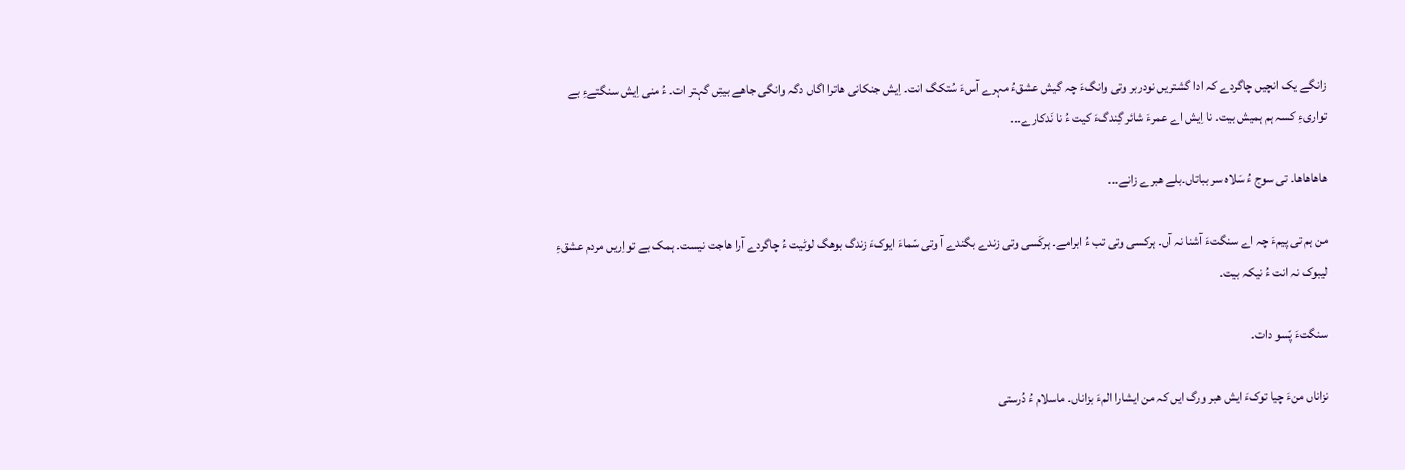زانگے یک انچیں چاگردے کہ ادا گشتریں نودربر وتی وانگءَ چہ گیش عشقءُ مہرے آسءَ سُتکگ انت۔ اِیش جنکانی ھاترا اگاں دگہ وانگی جاھے بیتِں گہتر ات۔ ءُ منی اِیش سنگتےءِ بے تواریءِ کسہ ہم ہمیش بیت۔ نا اِیش اے عمرءَ شائر گِندگءَ کیت ءُ نا نَدکارے۔۔۔

ھاھاھاھا۔ تی سوج ءُ سَلاہ سر بباتاں۔بلے ھبرے زانے۔۔۔

من ہم تی پیمءَ چہ اے سنگتءَ آشنا نہ آں۔ ہرکسی وتی تب ءُ ابرامے۔ ہرکَسی وتی زندے بگندے آ وتی سّماءَ ایوکءَ زندگ بوھگ لوٹیت ءُ چاگردے آرا ھاجت نیست۔ ہمک بے تواِریں مردم عشقءِ لیبوک نہ انت ءُ نیکہ بیت۔

سنگتءَ پّسو دات۔

نزاناں منءَ چیا توکءَ ایش ھبر ورگ ایں کہ من ایشارا المءَ بزاناں۔ ماسلام ءُ دُرستی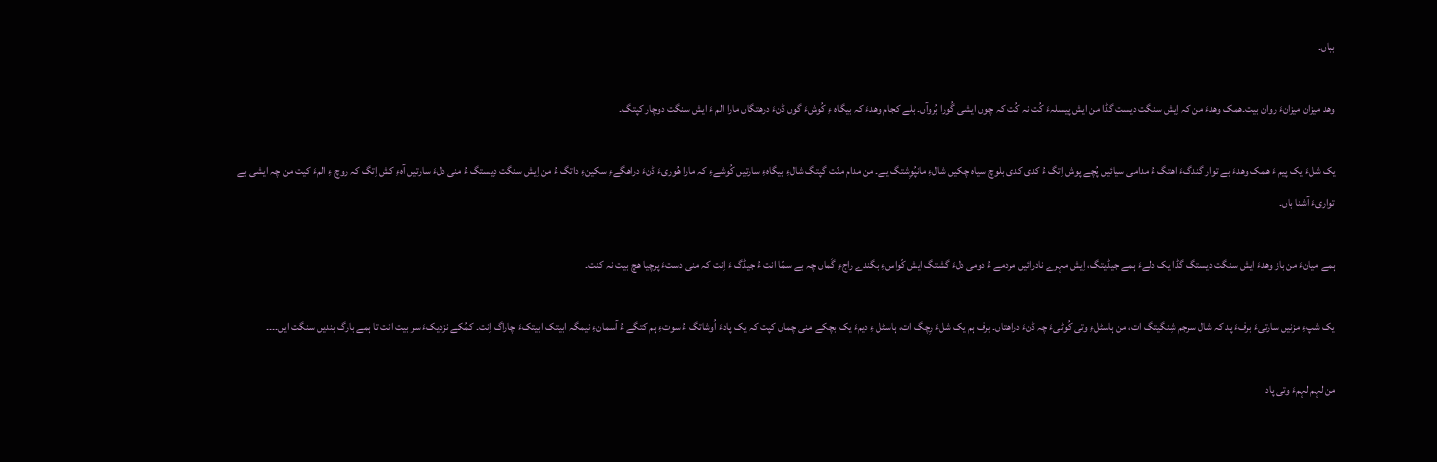بباں۔

وھد میزان میزانءَ روان بیت۔ھمک وھدءَ من کہ اِیش سنگت دیست گڈا من ایش پیسلہءَ کُت نہ کُت کہ چوں ایشی گُورا بُروآں۔ بلے کجام وھدءَ کہ بیگاہ ءِ کُوشءَ گوں ڈنءَ درھتگاں مارا الم ءَ ایش سنگت دوچار کپتگ۔

یک شلءَ یک پیم ءَ ھمک وھدءَ بے توار گندگءَ اھتگ ءُ مدامی سیائیں پُچے پوش اِتگ ءُ کدی کدی بلوچ سیاہ چکیں شالءِ مانپُوِشتگ یے۔ من مدام منّت گپتگ شالءِ بیگاہءِ سارتیں کُوشےءِ کہ مارا ھُوریءَ ڈنءَ دراھگےءِ سکینءِ داتگ ءُ من اِیش سنگت دِیستگ ءُ منی دلءَ سارتیں آہءِ کش اِتگ کہ روچ ءِ المءَ کیت من چہ ایشی بے تواریءَ آشنا باں۔

ہمے میانءَ من باز وھدءَ ایش سنگت دیستگ گڈا یک دلےءَ ہمے جیڈیتگ، اِیش مہرے نادرائیں مردمے ءُ دومی دلءَ گشتگ ایش کّواسءِ بگندے راجءِ گَماں چہ بے سمّا انت ءُ جیڈگ ءَ اِنت کہ منی دستءَ پرچیا ھچ بیت نہ کنت۔

یک شپءِ مزنیں سارتیءَ برفءَ پد کہ شال سرجم شِنگیتگ ات، من ہاسٹلءِ وتی کُوٹیءَ چہ ڈنءَ دراھتاں۔ برف ہم یک شلءَ رِچگ ات، ہاسٹل ءِ دیمءَ یک بچکے منی چماں کپت کہ یک پادءَ اُوشاتگ ءُ سوتءِ ہم کتگے ءُ آسمانءِ نیمگہ ابیتک ابیتکءَ چاراگ اِنت۔ کمُکے نزدیکءَ سر بیت انت تا ہمے بارگ بندیں سنگت ایں۔۔۔۔

من لہم لہمءَ وتی پاد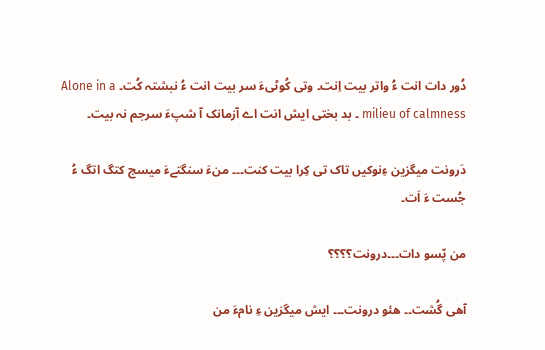دُور دات انت ءُ واتر بیت اِنت۔ وتی کُوٹیءَ سر بیت انت ءُ نبشتہ کُت۔ Alone in a milieu of calmness ۔ بد بختی ایش انت اے آزمانک آ شپءَ سرجم نہ بیت۔

دَرونت میگزین ءِنوکیں تاک تی کِرا بیت کنت۔۔۔ منءَ سنگتےءَ میسج کتگ اتگ ءُ جُست ءَ اَت۔

من پّسو دات۔۔۔درونت؟؟؟؟

آھی گُشت۔۔ ھئو درونت۔۔۔ ایش میگزین ءِ نامءَ من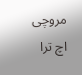مروچی اچ ترا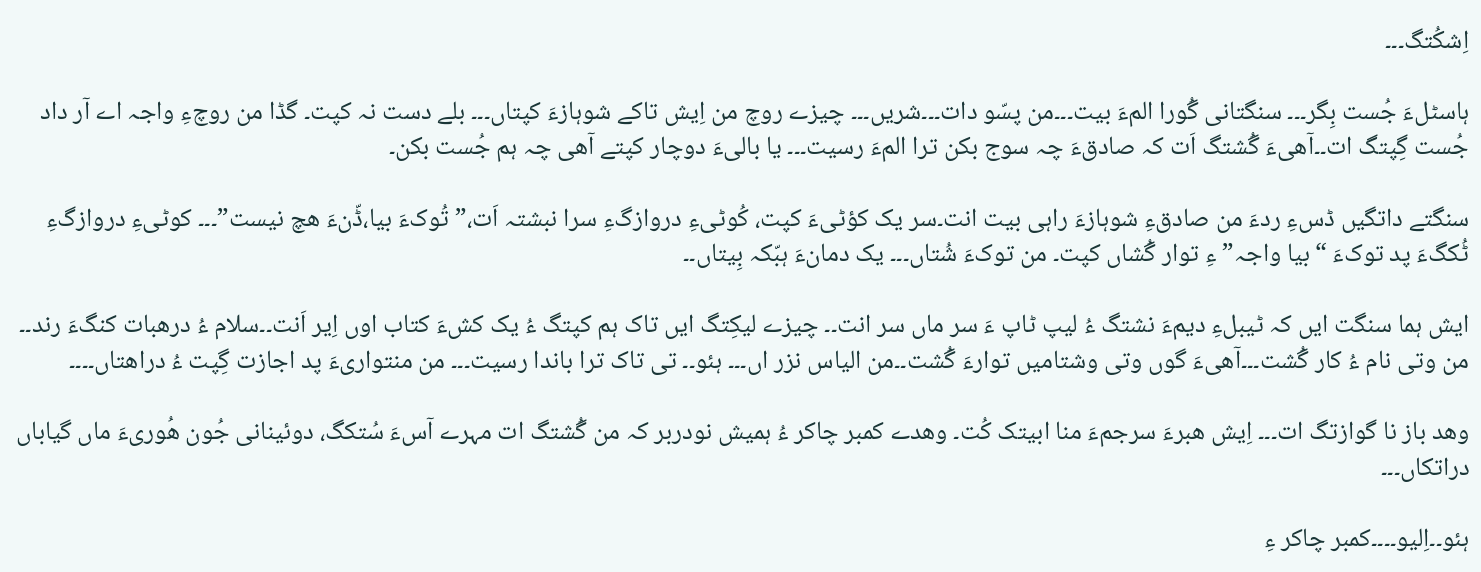اِشکُتگ۔۔۔

ہاسٹلءَ جُست بِگر۔۔۔ سنگتانی گُورا المءَ بیت۔۔۔من پسّو دات۔۔۔شریں۔۔۔ چیزے روچ من اِیش تاکے شوہازءَ کپتاں۔۔۔ بلے دست نہ کپت۔ گڈا من روچءِ واجہ اے آر داد جُست گِپتگ ات۔۔آھیءَ گُشتگ اَت کہ صادقءَ چہ سوج بکن ترا المءَ رسیت۔۔۔ یا بالیءَ دوچار کپتے آھی چہ ہم جُست بکن۔

سنگتے داتگیں ڈسءِ ردءَ من صادقءِ شوہازءَ راہی بیت انت۔سر یک کؤٹیءَ کپت، کُوٹیءِ دروازگءِ سرا نبشتہ اَت،” تُوکءَ بیا،ڈّنءَ ھچ نیست”۔۔۔ کوٹیءِ دروازگءِ ٹُکگءَ پد توکءَ “بیا واجہ” ءِ توار گُشاں کپت۔ من توکءَ شُتاں۔۔۔ یک دمانءَ ہبّکہ بِیتاں۔۔

ایش ہما سنگت ایں کہ ٹیبلءِ دیمءَ نشتگ ءُ لیپ ٹاپ ءَ سر ماں سر انت۔۔ چیزے لیکِتگ ایں تاک ہم کپتگ ءُ یک کشءَ کتاب اوں اِیر اَنت۔۔سلام ءُ درھبات کنگءَ رند۔۔ من وتی نام ءُ کار گُشت۔۔۔آھیءَ گوں وتی وشتامیں توارءَ گُشت۔۔من الیاس نزر اں۔۔۔ ہئو۔۔ تی تاک ترا باندا رسیت۔۔۔ من منتواریءَ پد اجازت گِپت ءُ دراھتاں۔۔۔۔

وھد باز نا گوازتگ ات۔۔۔ اِیش ھبرءَ سرجمءَ منا ابیتک کُت۔ وھدے کمبر چاکر ءُ ہمیش نودربر کہ من گُشتگ ات مہرے آسءَ سُتکگ، دوئینانی جُون ھُوریءَ ماں گیاباں دراتکاں۔۔۔

ہئو۔۔اِلیو۔۔۔۔کمبر چاکر ءِ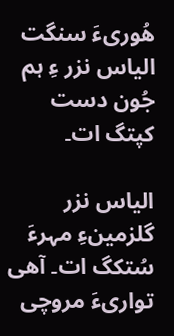ھُوریءَ سنگت الیاس نزر ءِ ہم جُون دست کپتگ ات۔

الیاس نزر گلزمینءِ مہرءَ سُتکگ ات۔ آھی تواریءَ مروچی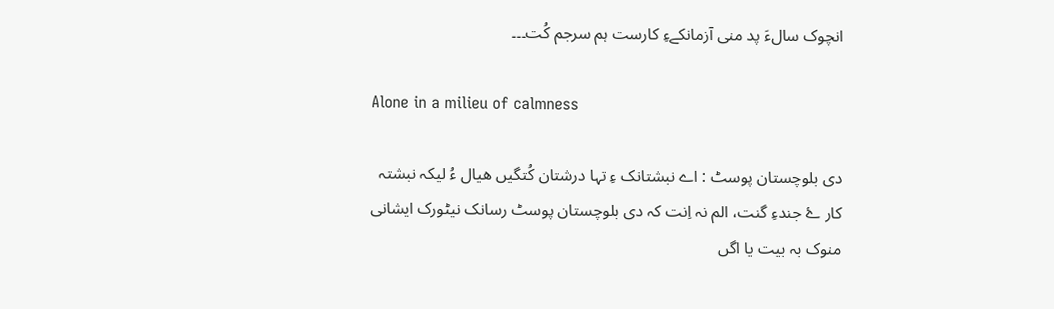انچوک سالءَ پد منی آزمانکےءِ کارست ہم سرجم کُت۔۔۔

Alone in a milieu of calmness

دی بلوچستان پوسٹ : اے نبشتانک ءِ تہا درشتان کُتگیں ھیال ءُ لیکہ نبشتہ کار ۓ جندءِ گنت، الم نہ اِنت کہ دی بلوچستان پوسٹ رسانک نیٹورک ایشانی منوک بہ بیت یا اگں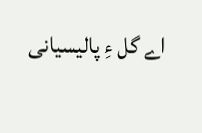اے گل ءِ پالیسیانی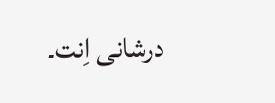درشانی اِنت۔